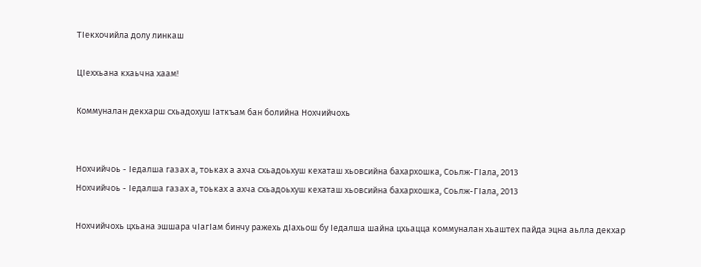ТIекхочийла долу линкаш

ЦIеххьана кхаьчна хаам!

Коммуналан декхарш схьадохуш Iаткъам бан болийна Нохчийчохь


Нохчийчоь - Iедалша газах а, тоьках а ахча схьадоьхуш кехаташ хьовсийна бахархошка, Соьлж-ГIала, 2013
Нохчийчоь - Iедалша газах а, тоьках а ахча схьадоьхуш кехаташ хьовсийна бахархошка, Соьлж-ГIала, 2013

Нохчийчохь цхьана эшшара чIагIам бинчу ражехь дIахьош бу Iедалша шайна цхьацца коммуналан хьаштех пайда эцна аьлла декхар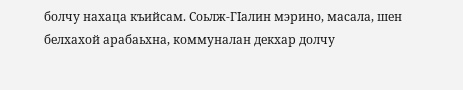болчу нахаца къийсам. Соьлж-ГIалин мэрино, масала, шен белхахой арабаьхна, коммуналан декхар долчу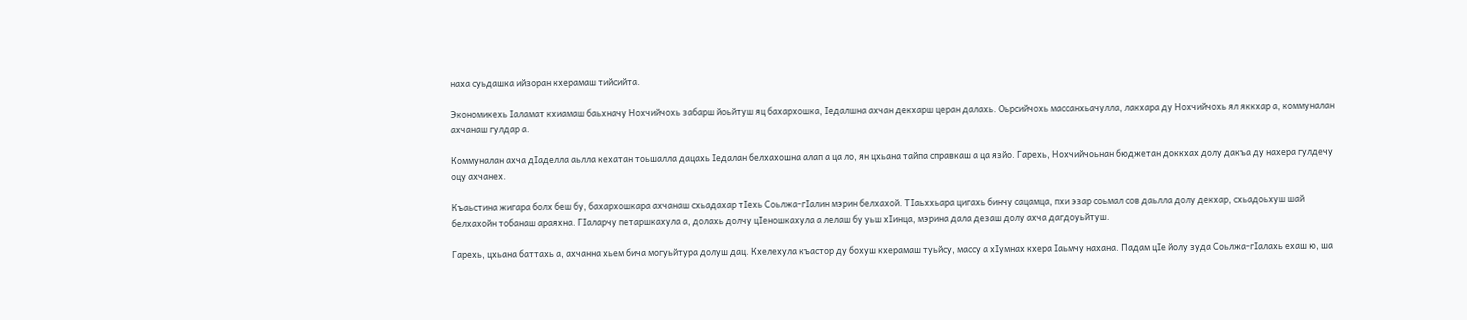наха суьдашка ийзоран кхерамаш тийсийта.

Экономикехь Iаламат кхиамаш баьхначу Нохчийчохь забарш йоьйтуш яц бахархошка, Iедалшна ахчан декхарш церан далахь. Оьрсийчохь массанхьачулла, лакхара ду Нохчийчохь ял яккхар а, коммуналан ахчанаш гулдар а.

Коммуналан ахча дIаделла аьлла кехатан тоьшалла дацахь Iедалан белхахошна алап а ца ло, ян цхьана тайпа справкаш а ца язйо. Гарехь, Нохчийчоьнан бюджетан доккхах долу дакъа ду нахера гулдечу оцу ахчанех.

Къаьстина жигара болх беш бу, бахархошкара ахчанаш схьадахар тIехь Соьлжа-гIалин мэрин белхахой. ТIаьххьара цигахь бинчу сацамца, пхи эзар соьмал сов даьлла долу декхар, схьадоьхуш шай белхахойн тобанаш араяхна. ГIаларчу петаршкахула а, долахь долчу цIеношкахула а лелаш бу уьш хIинца, мэрина дала дезаш долу ахча дагдоуьйтуш.

Гарехь, цхьана баттахь а, ахчанна хьем бича могуьйтура долуш дац. Кхелехула къастор ду бохуш кхерамаш туьйсу, массу а хIумнах кхера Iаьмчу нахана. Падам цIе йолу зуда Соьлжа-гIалахь ехаш ю, ша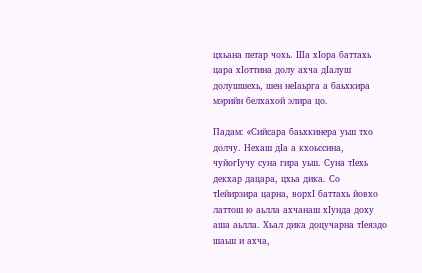цхьана петар чохь. Ша хIора баттахь цара хIоттина долу ахча дIалуш долушшехь, шен неIаьрга а баьхкира мэрийн белхахой элира цо.

Падам: «Сийсара баьхкинера уьш тхо долчу. Нехаш дIа а кхоьссина, чуйогIучу суна гира уьш. Суна тIехь декхар дацара, цхьа дика. Со тIейирзира царна, ворхI баттахь йовхо латтош ю аьлла ахчанаш хIунда доху аша аьлла. Хьал дика доцучарна тIеяздо шаьш и ахча,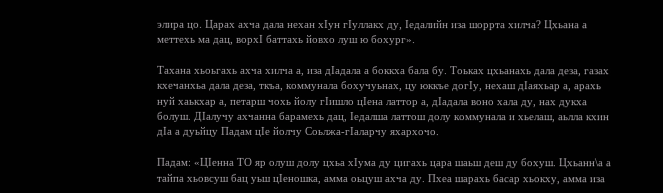элира цо. Царах ахча дала нехан хIун гIуллакх ду, Iедалийн иза шоррта хилча? Цхьана а меттехь ма дац, ворхI баттахь йовхо луш ю бохург».

Тахана хьоьгахь ахча хилча а, иза дIадала а боккха бала бу. Тоьках цхьанахь дала деза, газах кхечанхьа дала деза, ткъа, коммунала бохучуьнах, цу юккъе догIу, нехаш дIаяхьар а, арахь нуй хаькхар а, петарш чохь йолу гIишло цIена латтор а, дIадала воно хала ду, нах дукха болуш. ДIалучу ахчанна барамехь дац, Iедалша латтош долу коммунала и хьелаш, аьлла кхин дIа а дуьйцу Падам цIе йолчу Соьлжа-гIаларчу яхархочо.

Падам: «ЦIенна ТО яр олуш долу цхьа хIума ду цигахь цара шаьш деш ду бохуш. Цхьанн\а а тайпа хьовсуш бац уьш цIеношка, амма оьцуш ахча ду. Пхеа шарахь басар хьокху, амма иза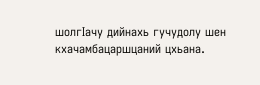шолгIачу дийнахь гучудолу шен кхачамбацаршцаний цхьана.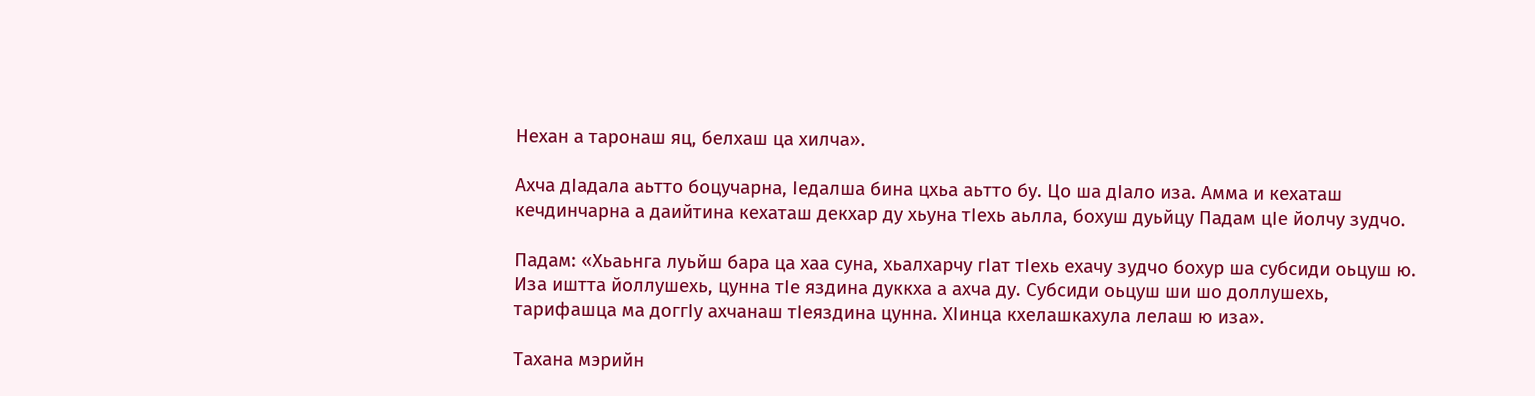Нехан а таронаш яц, белхаш ца хилча».

Ахча дIадала аьтто боцучарна, Iедалша бина цхьа аьтто бу. Цо ша дIало иза. Амма и кехаташ кечдинчарна а даийтина кехаташ декхар ду хьуна тIехь аьлла, бохуш дуьйцу Падам цIе йолчу зудчо.

Падам: «Хьаьнга луьйш бара ца хаа суна, хьалхарчу гIат тIехь ехачу зудчо бохур ша субсиди оьцуш ю. Иза иштта йоллушехь, цунна тIе яздина дуккха а ахча ду. Субсиди оьцуш ши шо доллушехь, тарифашца ма доггIу ахчанаш тIеяздина цунна. ХIинца кхелашкахула лелаш ю иза».

Тахана мэрийн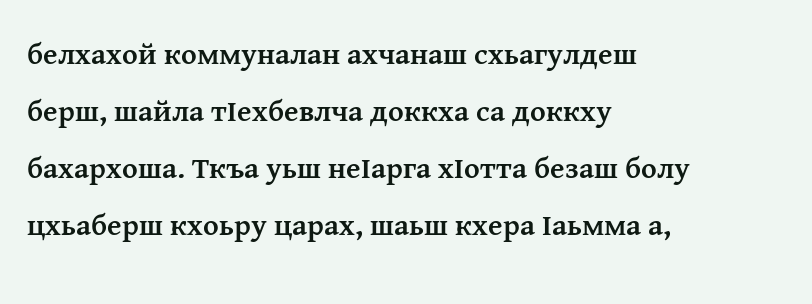белхахой коммуналан ахчанаш схьагулдеш берш, шайла тIехбевлча доккха са доккху бахархоша. Ткъа уьш неIарга хIотта безаш болу цхьаберш кхоьру царах, шаьш кхера Iаьмма а,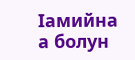Iамийна а болун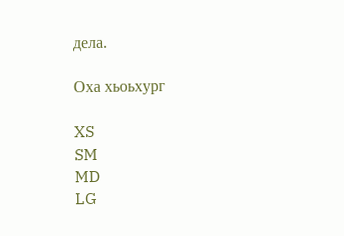дела.

Оха хьоьхург

XS
SM
MD
LG